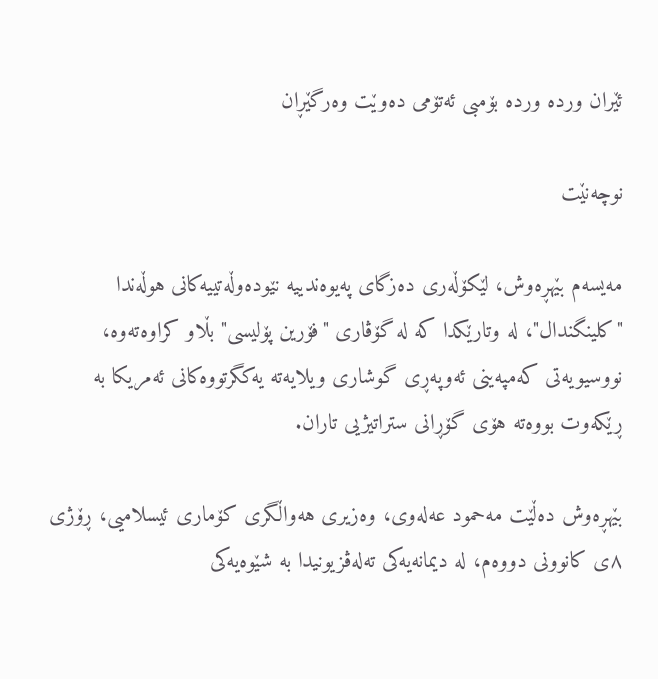ئێران وردە وردە بۆمبی ئه‌تۆمى دەوێت وەرگێڕان

نوچه‌نێت

مەیسەم بێهڕەوش، لێکۆڵەری دەزگای پەیوەندییە نێودەوڵەتییەکانی هوڵەندا "کلینگندال"، لە وتارێکدا کە لە گۆڤاری "فۆرین پۆلیسی" بڵاو کراوەتەوە، نووسیویەتی کەمپەینی ئەوپەڕی گوشاری ویلایەتە یەکگرتووەکانی ئەمریکا بە ڕێکەوت بووەتە هۆی گۆڕانی ستراتیژیی تاران.

بێهڕەوش دەڵێت مەحمود عەلەوی، وەزیری هەواڵگری کۆماری ئیسلامیی، ڕۆژی ٨ی کانوونی دووەم، لە دیمانەیەکی تەلەڤزیونیدا بە شێوەیەکی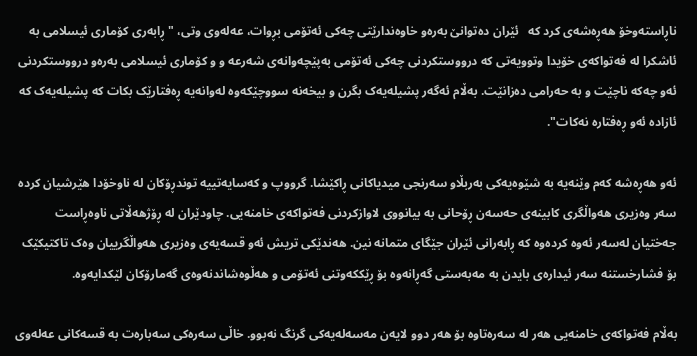ناڕاستەوخۆ هەڕەشەی کرد کە   ئێران دەتوانێ بەرەو خاوەندارێتی چەکی ئەتۆمی بڕوات، عەلەوی وتی، "ڕابەری کۆماری ئیسلامی بە ئاشکرا لە فەتواکەی خۆیدا وتوویەتی کە درووستکردنی چەکی ئەتۆمی بەپێچەوانەی شەرعە و و کۆماری ئیسلامی بەرەو درووستکردنی ئەو چەکە ناچێت و بە حەرامی دەزانێت. بەڵام ئەگەر پشیلەیەک بگرن و بیخەنە سووچێکەوە لەوانەیە ڕەفتارێک بکات کە پشیلەیەک کە ئازادە ئەو ڕەفتارە نەکات".

ئەو هەڕەشە کەم وێنەیە بە شێوەیەکی بەربڵاو سەرنجی میدیاکانی ڕاکێشا. گرووپ و کەسایەتییە توندڕۆکان لە ناوخۆدا هێرشیان کردە سەر وەزیری هەواڵگری کابینەی حەسەن ڕۆحانی بە بیانووی لاوازکردنی فەتواکەی خامنەیی. چاودێران لە ڕۆژهەڵاتی ناوەڕاست جەختیان لەسەر ئەوە کردەوە کە ڕابەرانی ئێران جێگای متمانە نین. هەندێکی تریش ئەو قسەیەی وەزیری هەواڵگرییان وەک تاکتیکێک بۆ فشارخستنە سەر ئیدارەی بایدن بە مەبەستی گەڕانەوە بۆ ڕێککەوتنی ئەتۆمی و هەڵوەشاندنەوەی گەمارۆکان لێکدایەوە.

بەڵام فەتواکەی خامنەیی هەر لە سەرەتاوە بۆ هەر دوو لایەن مەسەلەیەکی گرنگ نەبوو. خاڵی سەرەکی سەبارەت بە قسەکانی عەلەوی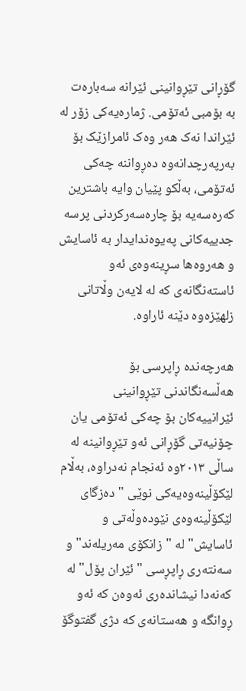گۆڕانی تێڕوانینی ئێرانە سەبارەت بە بۆمبی ئەتۆمی. ژمارەیەکی زۆر لە ئێراندا نەک هەر وەک ئامرازێک بۆ بەرپه‌رچدانەوە دەڕواننە چەکی ئەتۆمی، بەڵکو پێیان وایە باشترین کەرەسەیە بۆ چارەسەرکردنی پرسە جدییەکانی پەیوەندایدار بە ئاسایش و هەروەها سڕینەوەی ئەو ئاستەنگانەی کە لە لایەن وڵاتانی زلهێزەوە دێنە ئاراوە.

هەرچەندە ڕاپرسی بۆ هەڵسەنگاندنی تێڕوانینی ئێرانییەکان بۆ چەکی ئەتۆمی یان چۆنیەتی گۆڕانی ئەو تێڕوانینە لە ساڵی ٢٠١٣وە ئەنجام نەدراوە، بەڵام لێکۆڵینەوەیەکی نوێی "دەزگای لێکۆڵینەوەی نێودەوڵەتی و ئاسایش" لە "زانکۆی مەریلەند" و سەنتەری ڕاپڕسی "ئێران پۆل" لە کەنەدا نیشاندەری ئەوەن کە ئەو ڕوانگە و هەستانەی کە دژی گفتوگۆ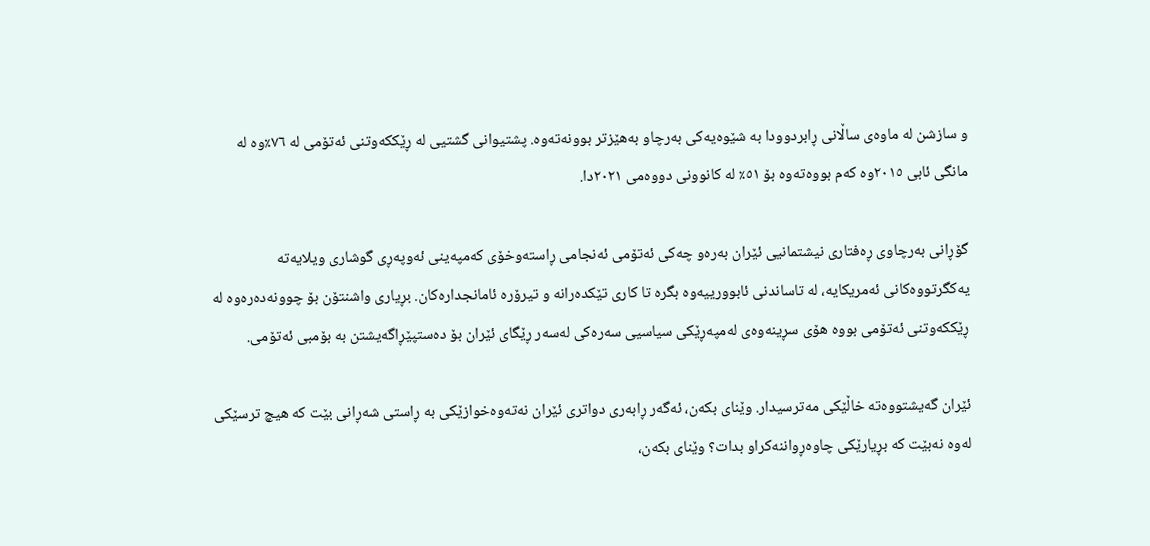و سازشن لە ماوەی ساڵانی ڕابردوودا بە شێوەیەکی بەرچاو بەهێزتر بوونەتەوە. پشتیوانی گشتیی لە ڕێککەوتنی ئەتۆمی لە ٧٦٪وە لە مانگی ئابی ٢٠١٥وە کەم بووەتەوە بۆ ٥١٪ لە کانوونی دووەمی ٢٠٢١دا.

گۆڕانی بەرچاوی ڕەفتاری نیشتمانیی ئێران بەرەو چەکی ئەتۆمی ئەنجامی ڕاستەوخۆی کەمپەینی ئەوپەڕی گوشاری ویلایەتە یەکگرتووەکانی ئەمریکایە، لە تاساندنی ئابوورییەوە بگرە تا کاری تێکدەرانە و تیرۆرە ئامانجدارەکان. بڕیاری واشنتۆن بۆ چوونەدەرەوە لە ڕێککەوتنی ئەتۆمی بووە هۆی سڕینەوەی لەمپەڕێکی سیاسیی سەرەکی لەسەر ڕێگای ئێران بۆ دەستپێڕاگەیشتن بە بۆمبی ئەتۆمی.

ئێران گەیشتووەتە خاڵێکی مەترسیدار. وێنای بکەن، ئەگەر ڕابەری دواتری ئێران نەتەوەخوازێکی بە ڕاستی شەڕانی بێت کە هیچ ترسێکی لەوە نەبێت کە بڕیارێکی چاوەڕواننەکراو بدات؟ وێنای بکەن،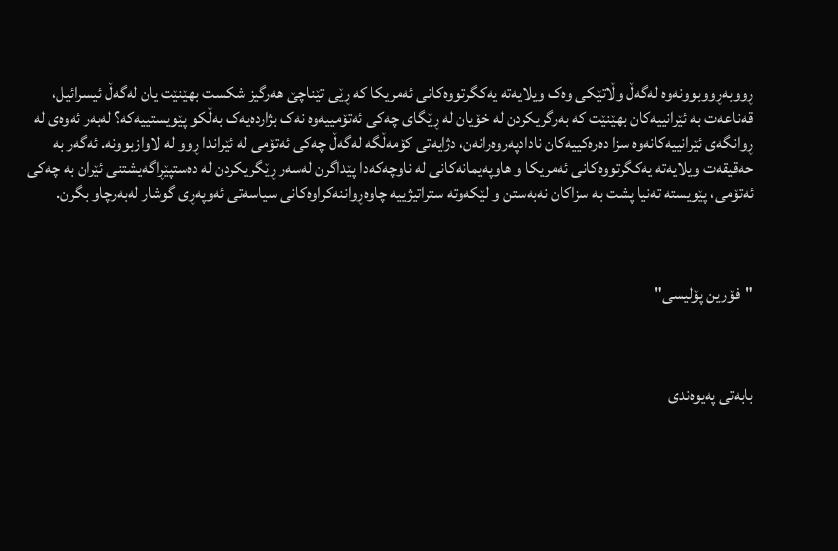ڕووبەڕووبوونەوە لەگەڵ وڵاتێکی وەک ویلایەتە یەکگرتووەکانی ئەمریکا کە ڕێی تێناچێ هەرگیز شکست بهێنێت یان لەگەڵ ئیسرائیل،  قەناعەت بە ئێرانییەکان بهێنێت کە بەرگریکردن لە خۆیان لە ڕێگای چەکی ئەتۆمییەوە نەک بژاردەیەک بەڵکو پێویستییەکە؟ لەبەر ئەوەی لە ڕوانگەی ئێرانییەکانەوە سزا دەرەکییەکان نادادپەروەرانەن، دژایەتی کۆمەڵگە لەگەڵ چەکی ئەتۆمی لە ئێراندا ڕوو لە لاوازبوونە. ئەگەر بە حەقیقەت ویلایەتە یەکگرتووەکانی ئەمریکا و هاوپەیمانەکانی لە ناوچەکەدا پێداگرن لەسەر ڕێگریکردن لە دەستپێڕاگەیشتنی ئێران بە چەکی ئەتۆمی، پێویستە تەنیا پشت بە سزاکان نەبەستن و لێکەوتە ستراتیژییە چاوەڕواننەکراوەکانی سیاسەتی ئەوپەڕی گوشار لەبەرچاو بگرن.



"فۆرین پۆلیسی"



بابەتی پەیوەندی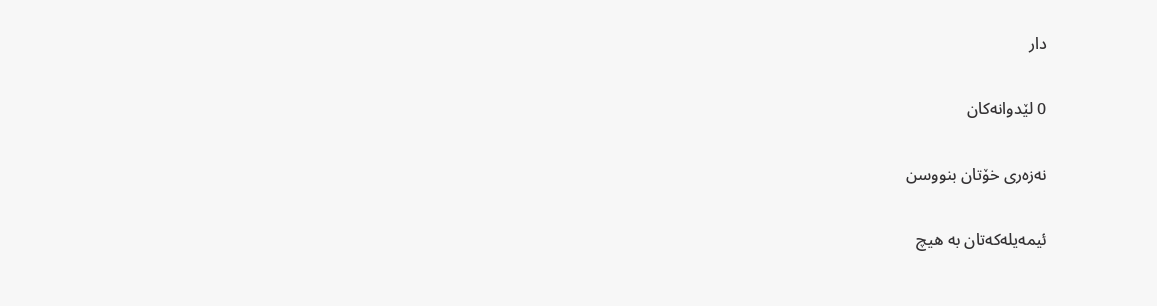دار

0 لێدوانەکان

نەزەری خۆتان بنووسن

ئیمەیلەکەتان بە هیچ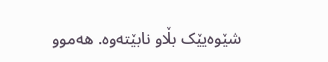شێوەیێک بڵاو نابێتەوە. هەموو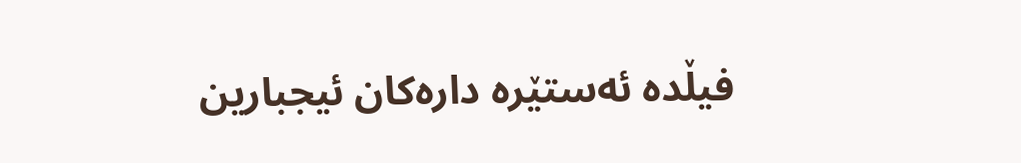فیڵدە ئەستێرە دارەکان ئیجبارین